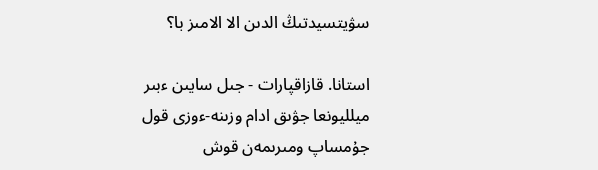سۋيتسيدتىڭ الدىن الا الامىز با؟

استانا. قازاقپارات - جىل سايىن ءبىر ميلليونعا جۋىق ادام وزىنە-ءوزى قول جۇمساپ ومىرىمەن قوش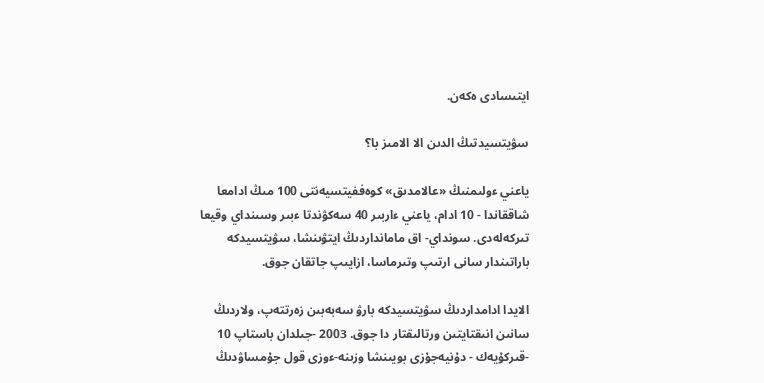ايتىسادى ەكەن.

سۋيتسيدتىڭ الدىن الا الامىز با؟

ياعني ءولىمنىڭ «عالامدىق» كوەففيتسيەنتى 100 مىڭ ادامعا شاققاندا - 10 ادام، ياعني ءاربىر 40 سەكۋندتا ءبىر وسىنداي وقيعا تىركەلەدى. سونداي- اق مامانداردىڭ ايتۋىنشا، سۋيتسيدكە باراتىندار سانى ارتىپ وتىرماسا، ازايىپ جاتقان جوق.

الايدا ادامداردىڭ سۋيتسيدكە بارۋ سەبەبىن زەرتتەپ، ولاردىڭ سانىن انىقتايتىن ورتالىقتار دا جوق. 2003 -جىلدان باستاپ 10 -قىركۇيەك - دۇنيەجۇزى بويىنشا وزىنە-ءوزى قول جۇمساۋدىڭ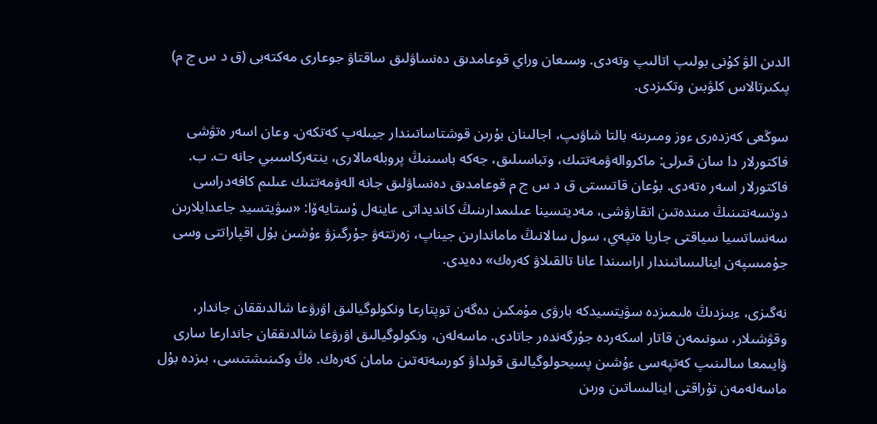الدىن الۋ كۇنى بولىپ اتالىپ وتەدى. وسىعان وراي قوعامدىق دەنساۋلىق ساقتاۋ جوعارى مەكتەبى (ق د س ج م) پىكىرتالاس كلۋبىن وتكىزدى.

سوڭعى كەزدەرى ءوز ومىرىنە بالتا شاۋىپ، اجالىنان بۇرىن قوشتاساتىندار جيىلەپ كەتكەن. وعان اسەر ەتۋشى فاكتورلار دا سان قىرلى: ماكروالەۋمەتتىك، وتباسىلىق، جەكە باسىنىڭ پروبلەمالارى، ينتەركاسىبي جانە ت. ب. فاكتورلار اسەر ەتەدى. بۇعان قاتىستى ق د س ج م قوعامدىق دەنساۋلىق جانە الەۋمەتتىك عىلىم كافەدراسى دوتسەنتىنىڭ مىندەتىن اتقارۋشى، مەديتسينا عىلىمدارىنىڭ كانديداتى عاينەل ۇستايەۆا: «سۋيتسيد جاعدايلارىن سەنساتسيا سياقتى جاريا ەتپەي، سول سالانىڭ ماماندارىن جيناپ، زەرتتەۋ جۇرگىزۋ ءۇشىن بۇل اقپاراتتى وسى جۇمىسپەن اينالىساتىندار اراسىندا عانا تالقىلاۋ كەرەك» دەيدى.

نەگىزى، ءبىزدىڭ ەلىمىزدە سۋيتسيدكە بارۋى مۇمكىن دەگەن توپتارعا ونكولوگيالىق اۋرۋعا شالدىققان جاندار، وقۋشىلار، سونىمەن قاتار اسكەردە جۇرگەندەر جاتادى. ماسەلەن، ونكولوگيالىق اۋرۋعا شالدىققان جاندارعا سارى ۋايىمعا سالىنىپ كەتپەسى ءۇشىن پسيحولوگيالىق قولداۋ كورسەتەتىن مامان كەرەك. ەڭ وكىنىشتىسى، بىزدە بۇل ماسەلەمەن تۇراقتى اينالىساتىن ورىن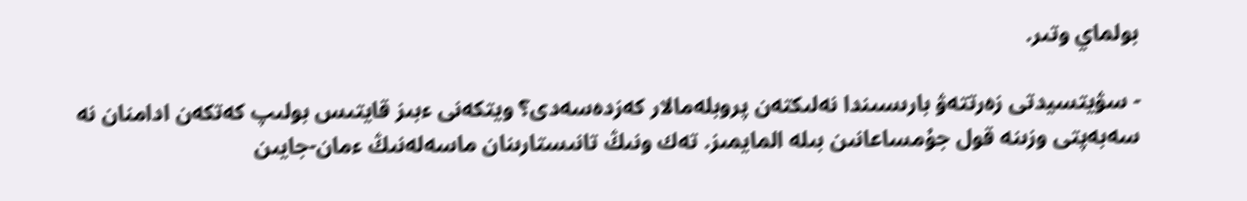بولماي وتىر.

- سۋيتسيدتى زەرتتەۋ بارىسىندا نەلىكتەن پروبلەمالار كەزدەسەدى؟ ويتكەنى ءبىز قايتىس بولىپ كەتكەن ادامنان نە سەبەپتى وزىنە قول جۇمساعانىن بىلە المايمىز. تەك ونىڭ تانىستارىنان ماسەلەنىڭ ءمان-جايىن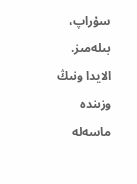سۇراپ، بىلەمىز. الايدا ونىڭ وزىندە ماسەلە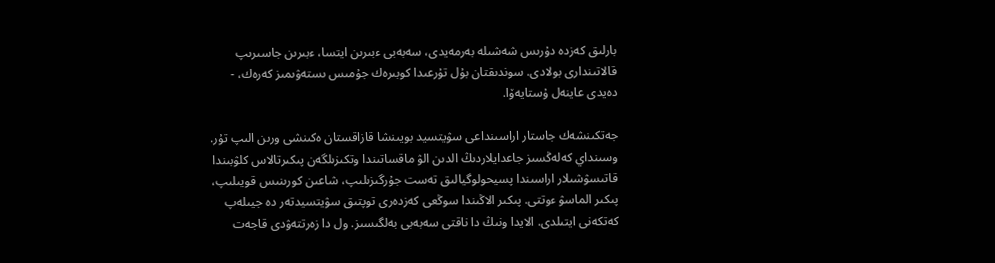بارلىق كەزدە دۇرىس شەشىلە بەرمەيدى، سەبەبى ءبىرىن ايتسا، ءبىرىن جاسىرىپ قالاتىندارى بولادى. سوندىقتان بۇل تۇرعىدا كوبىرەك جۇمىس ىستەۋىمىز كەرەك، - دەيدى عاينەل ۇستايەۆا.

جەتكىنشەك جاستار اراسىنداعى سۋيتسيد بويىنشا قازاقستان ەكىنشى ورىن الىپ تۇر. وسىنداي كەلەڭسىز جاعدايلاردىڭ الدىن الۋ ماقساتىندا وتكىزىلگەن پىكىرتالاس كلۋبىندا قاتىسۋشىلار اراسىندا پسيحولوگيالىق تەست جۇرگىزىلىپ، شاعىن كورىنىس قويىلىپ، پىكىر الماسۋ ءوتتى. پىكىر الاڭىندا سوڭعى كەزدەرى توپتىق سۋيتسيدتەر دە جيىلەپ كەتكەنى ايتىلدى. الايدا ونىڭ دا ناقتى سەبەبى بەلگىسىز. ول دا زەرتتەۋدى قاجەت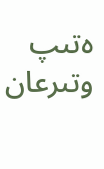ەتىپ وتىرعان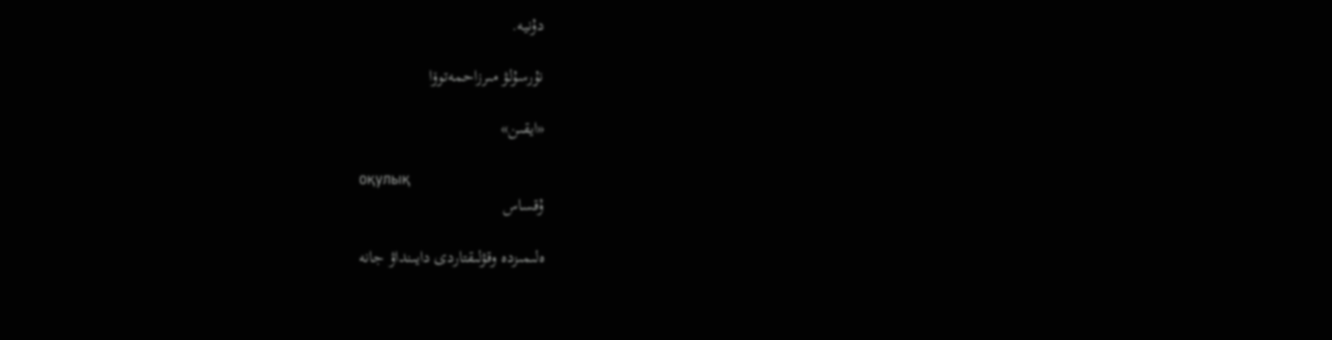دۇنيە.

نۇرسۇلۋ مىرزاحمەتوۆا

«ايقىن»

оқулық
ۇقساس

ەلىمىزدە وقۋلىقتاردى دايىنداۋ جانە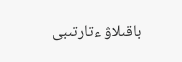باقىلاۋ ءتارتىبى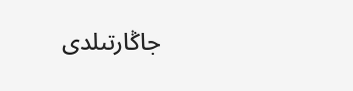جاڭارتىلدى